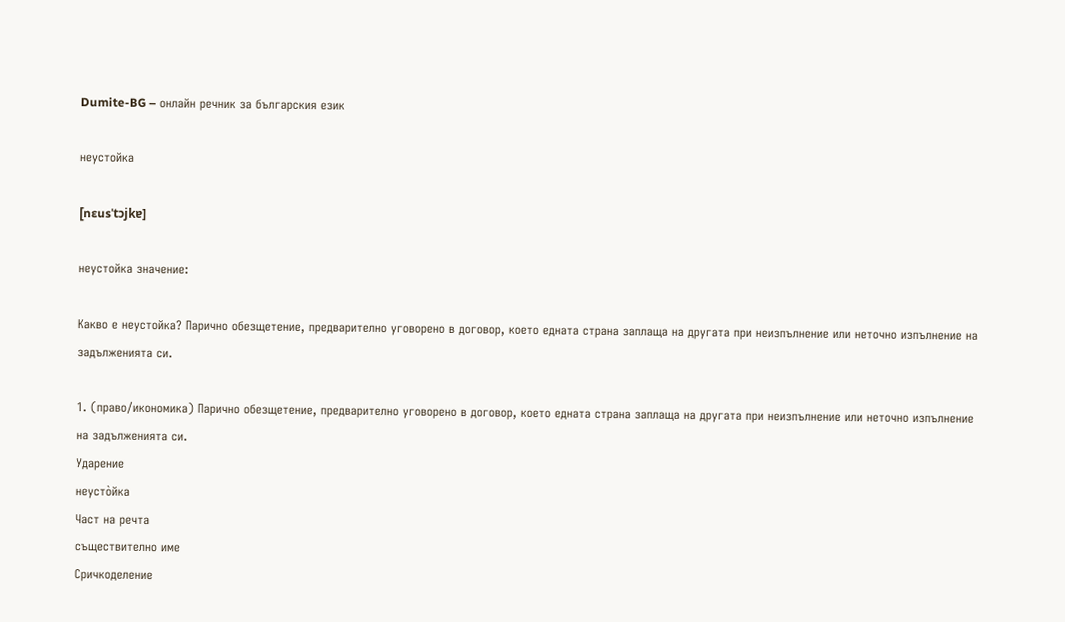Dumite-BG – онлайн речник за българския език

неустойка

[nɛusˈtɔjkɐ]

неустойка значение:

Какво е неустойка? Парично обезщетение, предварително уговорено в договор, което едната страна заплаща на другата при неизпълнение или неточно изпълнение на задълженията си.

1. (право/икономика) Парично обезщетение, предварително уговорено в договор, което едната страна заплаща на другата при неизпълнение или неточно изпълнение на задълженията си.
Ударение
неусто̀йка
Част на речта
съществително име
Сричкоделение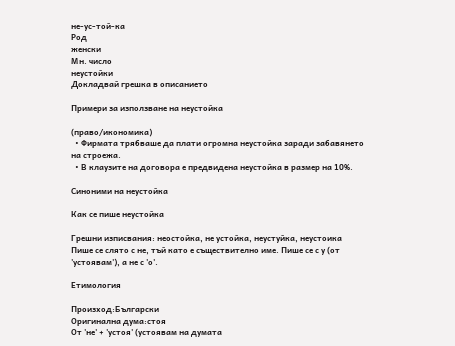не-ус-той-ка
Род
женски
Мн. число
неустойки
Докладвай грешка в описанието

Примери за използване на неустойка

(право/икономика)
  • Фирмата трябваше да плати огромна неустойка заради забавянето на строежа.
  • В клаузите на договора е предвидена неустойка в размер на 10%.

Синоними на неустойка

Как се пише неустойка

Грешни изписвания: неостойка, не устойка, неустуйка, неустоика
Пише се слято с не, тъй като е съществително име. Пише се с у (от 'устоявам'), а не с 'о'.

Етимология

Произход:Български
Оригинална дума:стоя
От 'не' + 'устоя' (устоявам на думата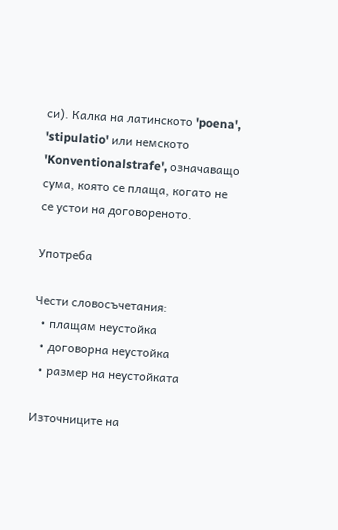си). Калка на латинското 'poena', 'stipulatio' или немското 'Konventionalstrafe', означаващо сума, която се плаща, когато не се устои на договореното.

Употреба

Чести словосъчетания:
  • плащам неустойка
  • договорна неустойка
  • размер на неустойката

Източниците на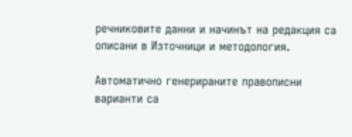речниковите данни и начинът на редакция са описани в Източници и методология.

Автоматично генерираните правописни варианти са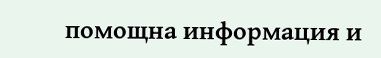помощна информация и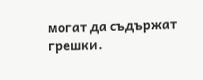могат да съдържат грешки.